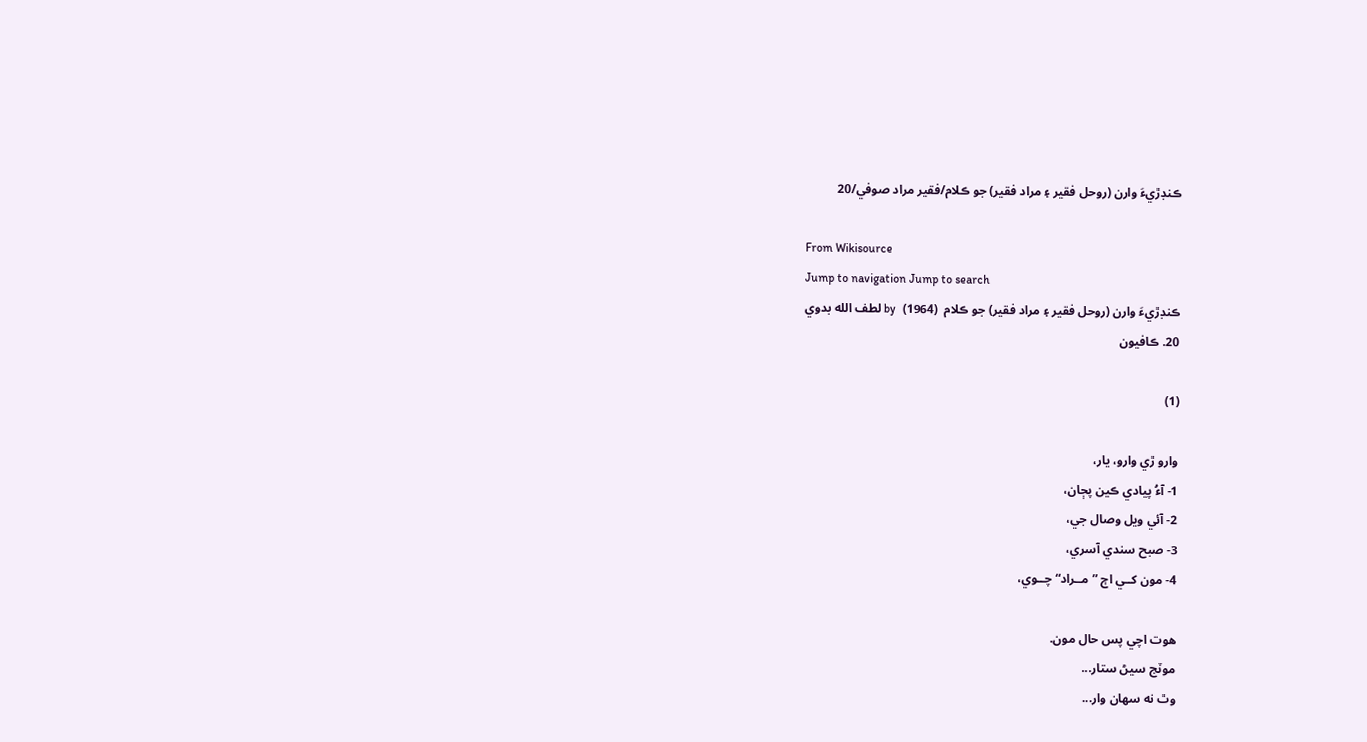ڪنڊڙيءَ وارن (روحل فقير ۽ مراد فقير) جو ڪلام/فقير مراد صوفي/20

From Wikisource
Jump to navigation Jump to search
ڪنڊڙيءَ وارن (روحل فقير ۽ مراد فقير) جو ڪلام  (1964)  by لطف الله بدوي
20. ڪافيون

(1)

وارو ڙي وارو، يار،
1- آءُ پيادي ڪين پڄان،
2- آئي ويل وصال جي،
3- صبح سندي آسري،
4- مون کــي اڄ ”مــراد“ چــوي،

هوت اچي پس حال مون.
موٽج سيڻ ستار...
وٿ نه سهان وار...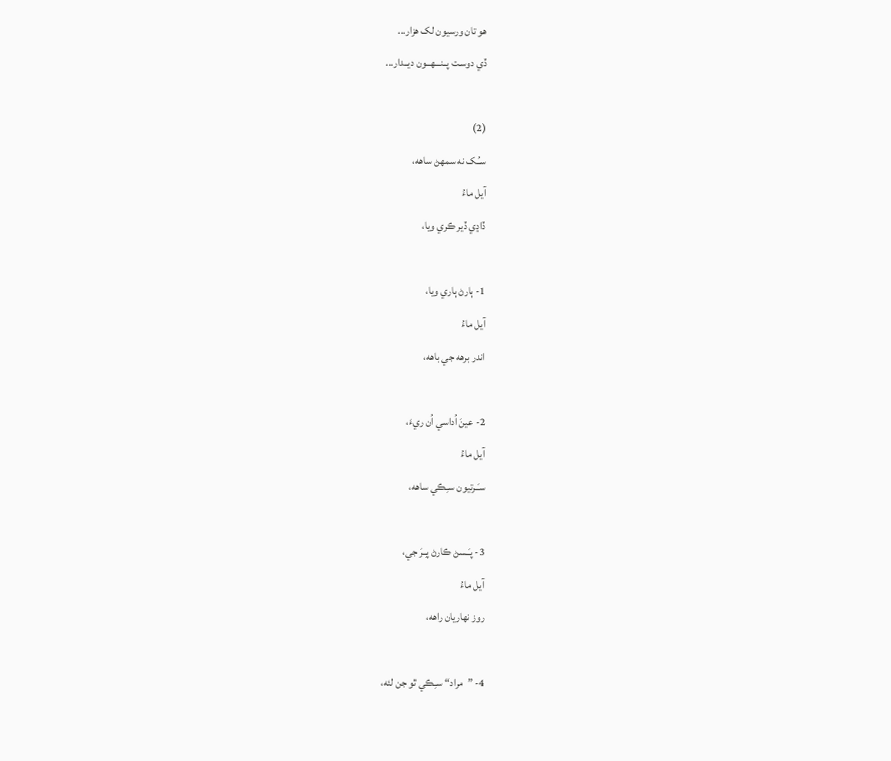هو تان ورسيون لک هزار...
ڏي دوسـت پــنـــهــون ديــدار...

(2)
سـُـک نه سمهڻ ساهه،
آيل ماءُ
ڏاڍي ڏير ڪري ويا،

1- ٻارڻ ٻاري ويا،
آيل ماءُ
اندر برهه جي باهه،

2- عينَ اُداسي اُن ريءَ،
آيل ماءُ
سـَـرتيون سـِـڪي ساهه،

3- پـَـسڻ ڪارڻ پـِـرَ جي،
آيل ماءُ
روز نهاريان راهه،

4- ”مراد“ سـِـڪي ٿو جن لئه،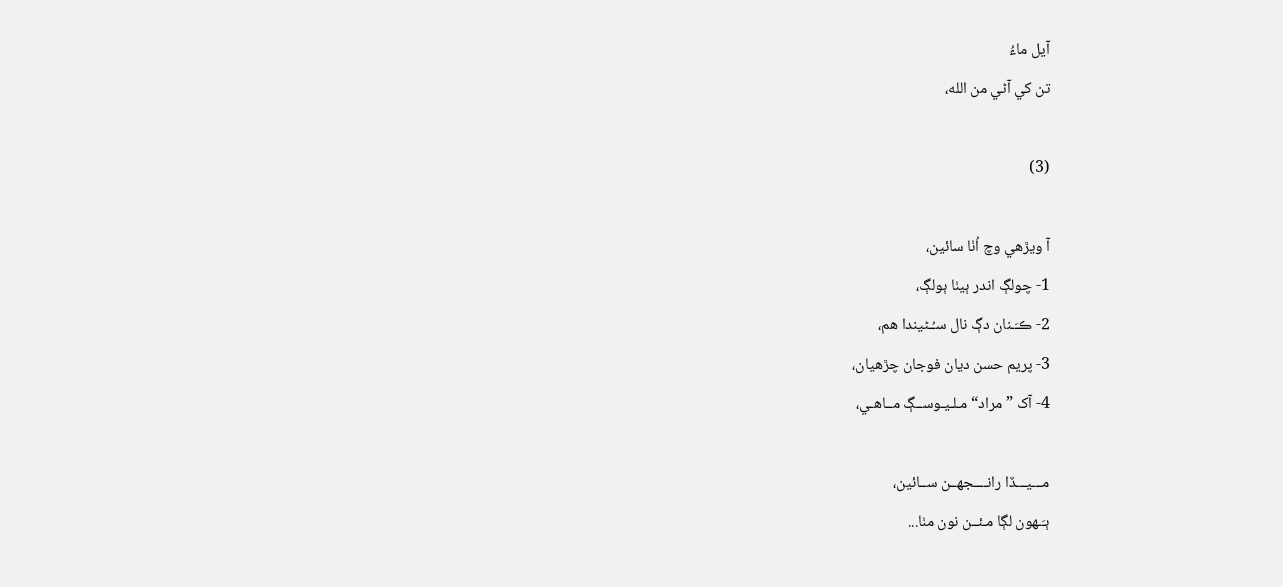آيل ماءُ
تن کي آڻي من الله،

(3)

آ ويڙهي وچ اُٺا سائين،
1- چولڳ اندر ٻيٺا ٻولڳ،
2- ڪـَـنان دڳ نال سـُـڻيندا هم،
3- پريم حسن ديان فوجان چڙهيان،
4- آک ”مراد“ مـلـيـوســڳ مــاهـي،

مـــيـــڏا رانــــجهــن ســائين،
ٻـَـهون لڳا مـئــن نون مٺا...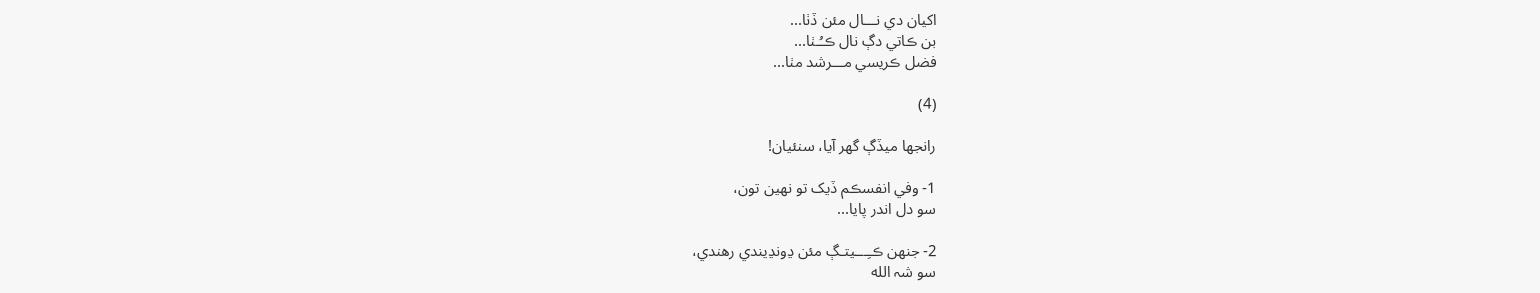اکيان دي نـــال مئن ڏٺا...
بن ڪاتي دڳ نال ڪـُـٺا...
فضل ڪريسي مـــرشد مٺا...

(4)

رانجها ميڏڳ گهر آيا، سنئيان!

1- وفي انفسڪم ڏيک تو نهين تون،
سو دل اندر پايا...

2- جنهن ڪـِـــيتـڳ مئن ڍونڍيندي رهندي،
سو شہ الله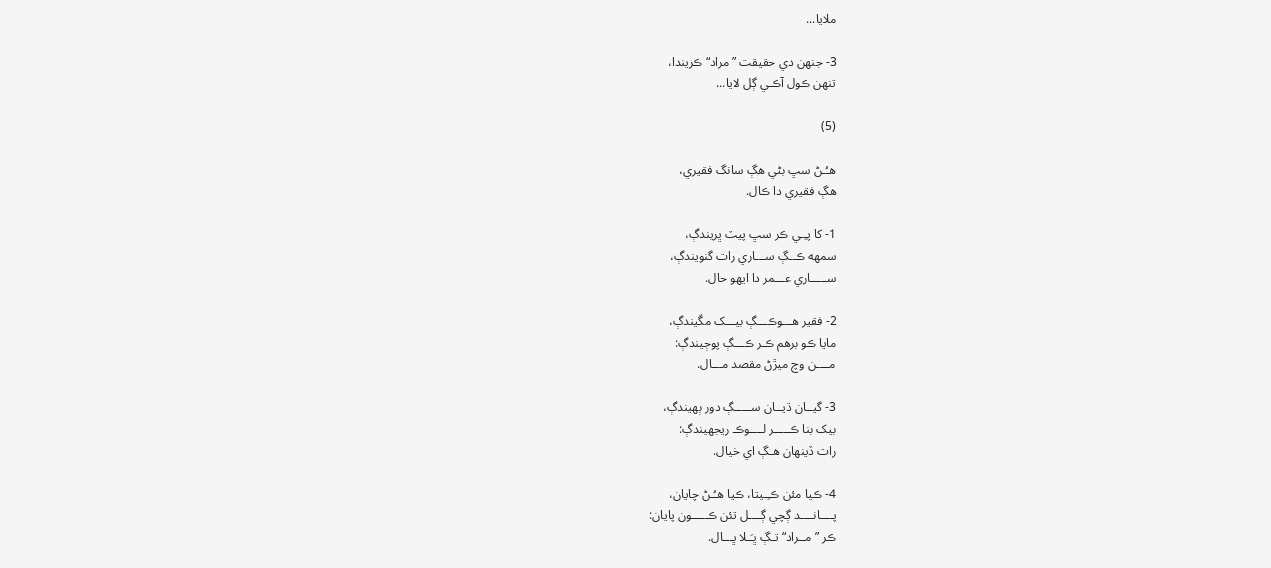ملايا...

3- جنهن دي حقيقت ”مراد“ ڪريندا،
تنهن ڪول آڪـي ڳل لايا...

(5)

هـُـڻ سڀ بڻي هڳ سانگ فقيري،
هڳ فقيري دا ڪال.

1- کا پـِـي ڪر سڀ پيٽ ڀريندڳ،
سمهه ڪــڳ ســـاري رات گنويندڳ،
ســـــاري عـــمر دا ايهو حال.

2- فقير هـــوڪـــڳ بيـــک مڱيندڳ،
مايا ڪو برهم ڪـر ڪـــڳ پوڄيندڳ:
مــــن وچ ميڙڻ مقصد مـــال.

3- گيــان ڌيــان ســـــڳ دور ٻهيندڳ،
بيک بنا ڪـــــر لــــوڪ ريجهيندڳ:
رات ڏينهان هـڳ اي خيال.

4- ڪيا مئن ڪـِـيتا، ڪيا هـُـڻ چايان،
پــــانــــد ڳچي ڳــــل تئن ڪـــــون پايان:
ڪر ”مــراد“ تـڳ ڀـَـلا ڀـــال.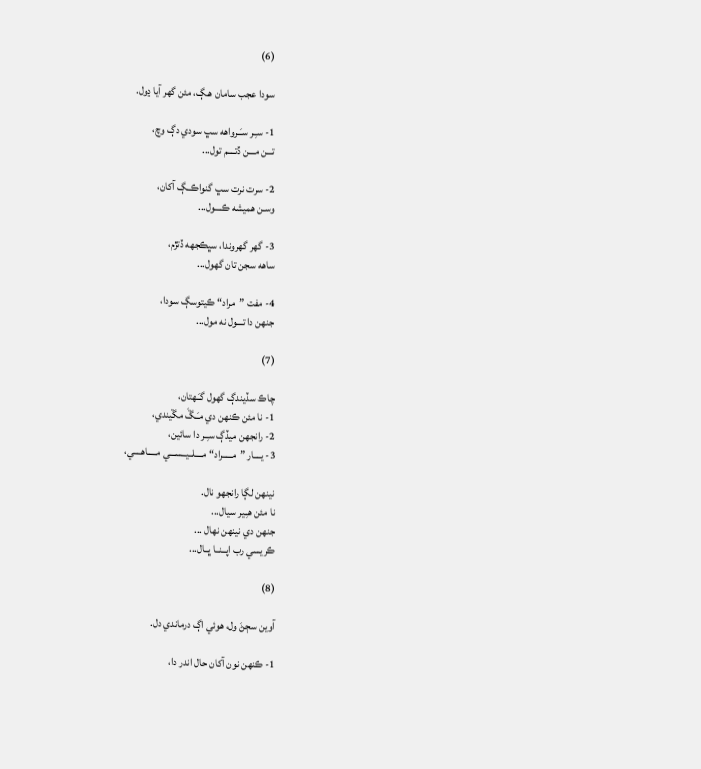(6)

سودا عجب سامان هـڳ، مئن گهر آيا ڍول.

1- سـِـر سـَـرواهه سڀ سودي دڳ وچ،
تـــن مـــن ڏتــــم تول...

2- سرت نرت سڀ گنواڪــڳ آکان،
وسـن هميشه ڪــــول...

3- گهر گهروندا، سڀڪجهه ڏتڙم،
ساهه سجن تان گهول...

4- مفت ”مراد“ ڪيتوسڳ سودا،
جنهن دا تـــول نه مول...

(7)

چاڪ سڏيندڳ گهول گـَـهتان،
1- نا مئن ڪنهن دي مـَـڱَ مڱيندي،
2- رانجهن ميڏڳ سـِـر دا سائين،
3- يــــار ”مـــــراد“ مــــلــيــســـي مـــــاهــــي،

نينهن لڳا رانجهو نال.
نا مئن هـِـير سيال...
جنهن دي نينهن نهال ...
ڪريسي رب اپــنــا ڀــال...

(8)

آوين سڄڻَ ول، هوئي اڳ درماندي دل.

1- ڪنهن نون آکان حال اندر دا،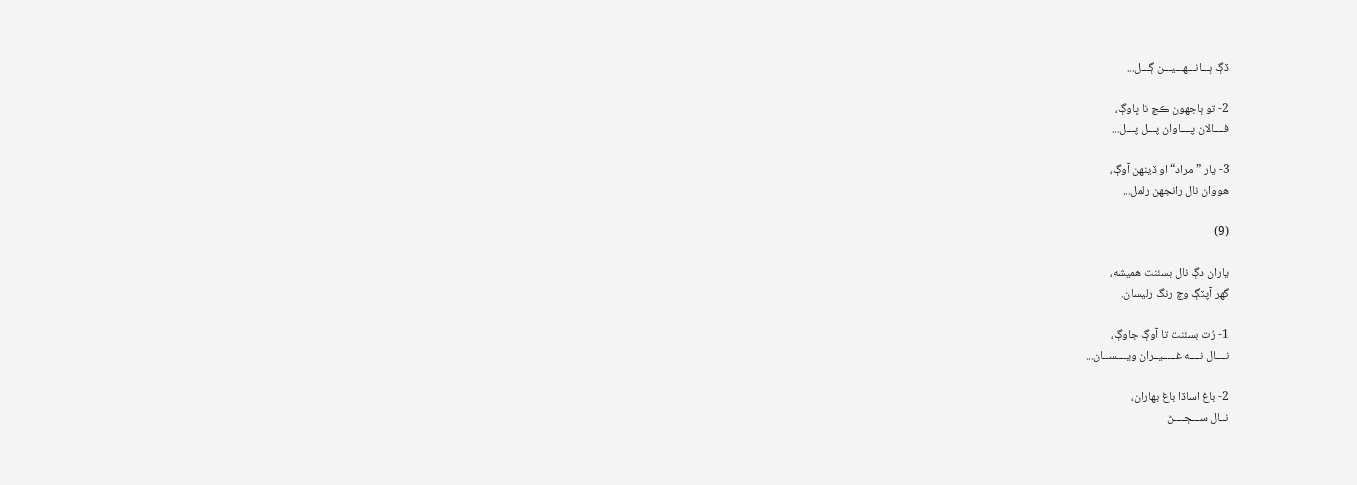ڏڳ ٻـــانـــهـــيـــن ڳـــل...

2- تو ٻاجهون ڪڇ نا ڀاوڳ،
فــــالان پــــاوان پـــل پـــل...

3- يار ”مراد“ او ڏينهن آوڳ،
هووان نال رانجهن رلمل...

(9)

ياران دڳ نال بسئنت هميشه،
گهر آپٽڳ وچ رنگ رليسان.

1- رُت بسئنت تا آوڳ جاوڳ،
نــــال نــــه غـــــيــران ويــــســان...

2- باغ اساڏا باغ بهاران،
نــال ســـڄــــڻ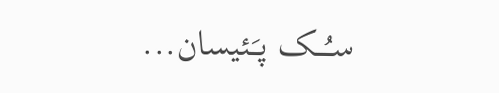سـُـــک پـَـئيسان...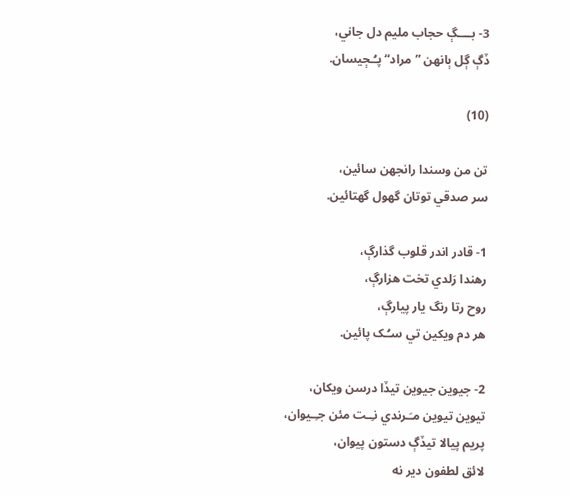3- بــــڳ حجاب مليم دل جاني،
ڏڳ ڳل ٻانهن ”مراد“ پـُـڄيسان.

(10)

تن من وسندا رانجهن سائين،
سر صدقي توتان گهول گهتائين.

1- قادر اندر قلوب گذارڳ،
رهندا رَلدي تخت هزارڳ،
روح رتا رنگ يار پيارڳ،
هر دم ويکين تي سـُـک پائين.

2- جيوين جيوين تيڏا درسن ويکان،
تيوين تيوين مـَـرندي نـِـت مئن جـِـيوان،
پريم پيالا تيڏڳ دستون پيوان،
لائق لطفون دير نه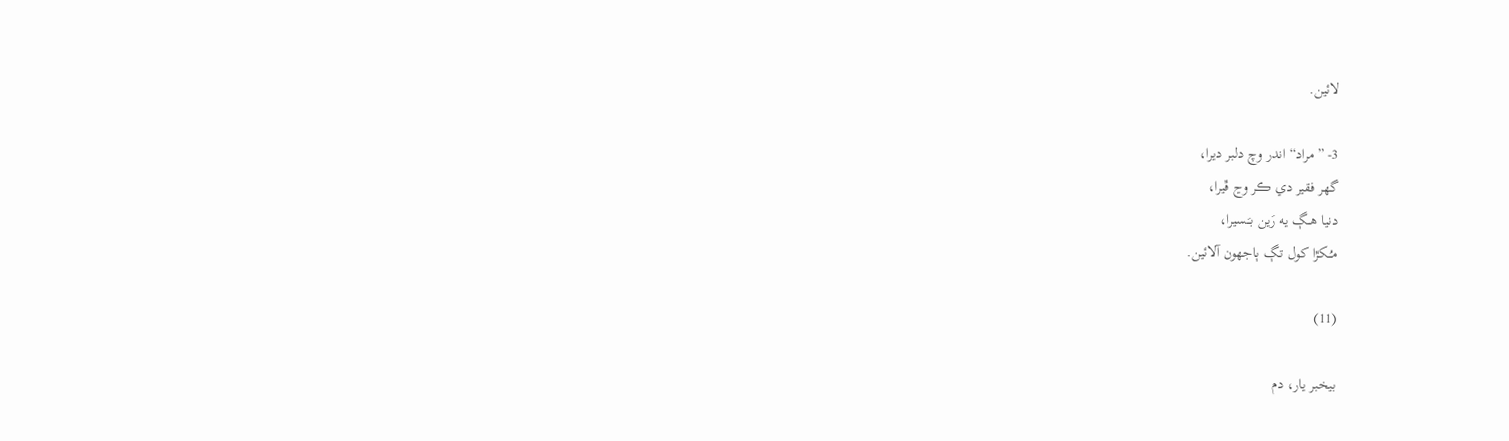لائين.

3- ”مراد“ اندر وچ دلبر ديرا،
گهر فقير دي ڪر وڃ ڦيرا،
دنيا هــڳ يه رَين بـَـسيرا،
مـُـکڙا کول تـڳ ٻاجهون آلائين.

(11)

بيخبر يار، دم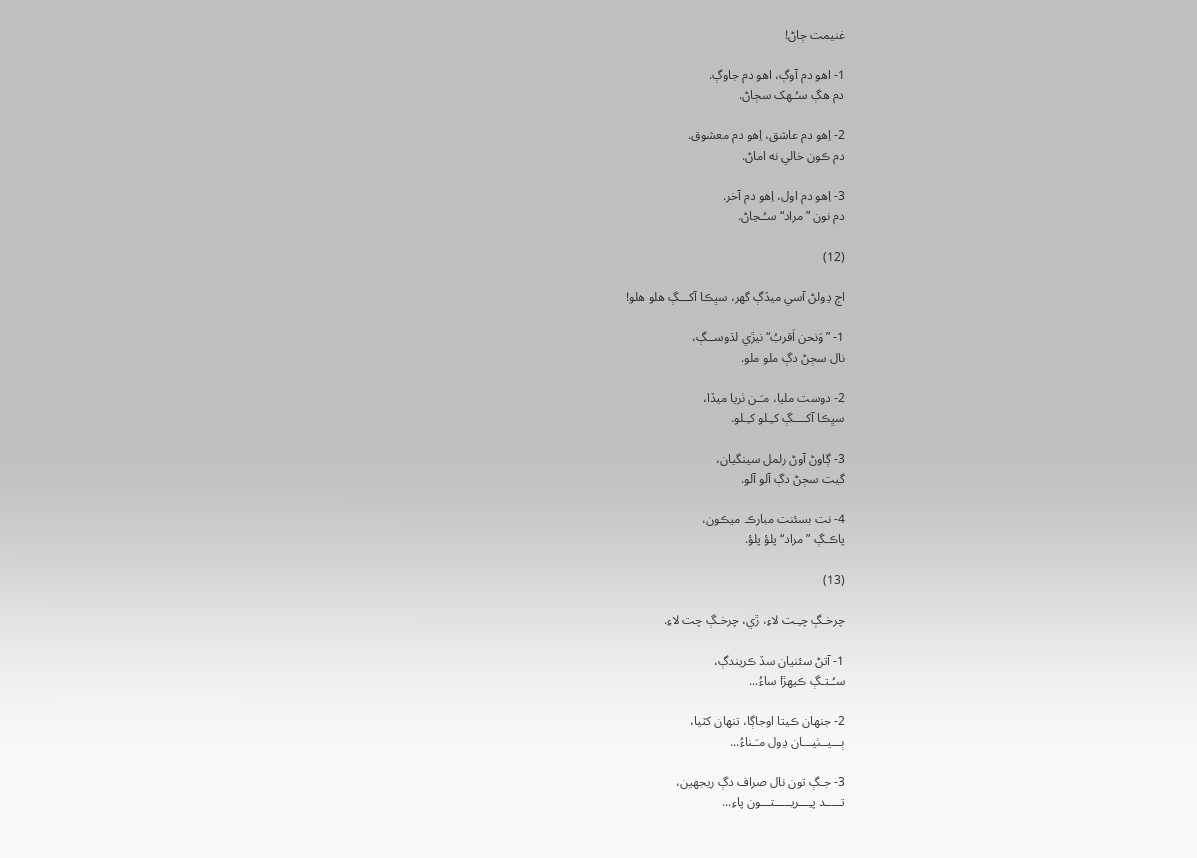غنيمت ڄاڻ!

1- اهو دم آوڳ، اهو دم جاوڳ.
دم هڳ سـُـهک سڄاڻ.

2- اِهو دم عاشق، اِهو دم معشوق.
دم ڪون خالي نه اماڻ.

3- اِهو دم اول، اِهو دم آخر.
دم نون ”مراد“ سـُـڃاڻ.

(12)

اڄ ڍولڻ آسي ميڏڳ گهر، سڀڪا آکـــڳ هلو هلو!

1- ”وَنحن اَقربُ“ نيڙي لڌوســڳ،
نال سڄڻ دڳ ملو ملو.

2- دوست مليا، مـَـن ٺريا ميڏا،
سڀڪا آکــــڳ کـِـلو کـِـلو.

3- ڳاوڻ آوڻ رلمل سينگيان،
گيت سڄڻ دڳ آلو آلو.

4- نت بسئنت مبارڪ ميڪون،
پاڪـڳ ”مراد“ پلؤ پلؤ.

(13)

چرخـڳ چـِـت لاءِ، ڙي، چرخـڳ چت لاءِ.

1- آتڻ سئنيان سڏ ڪريندڳ،
سـُـتـڳ ڪيهڙا ساءُ...

2- جنهان ڪيتا اوجاڳا، تنهان کٽيا،
ٻـــيــٺيـــان ڍول مـَـناءُ...

3- جـڳ تون نال صراف دڳ ريجهين،
تـــــد پـِـــريـــــتـــون پاءِ...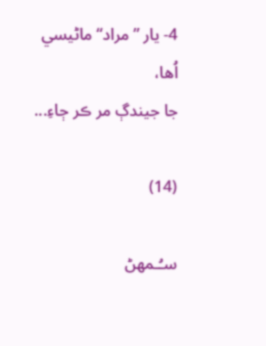4- يار ”مراد“ ماڻيسي اُها،
جا جيندڳ مر ڪر ڄاءِ...

(14)

سـُـمهڻ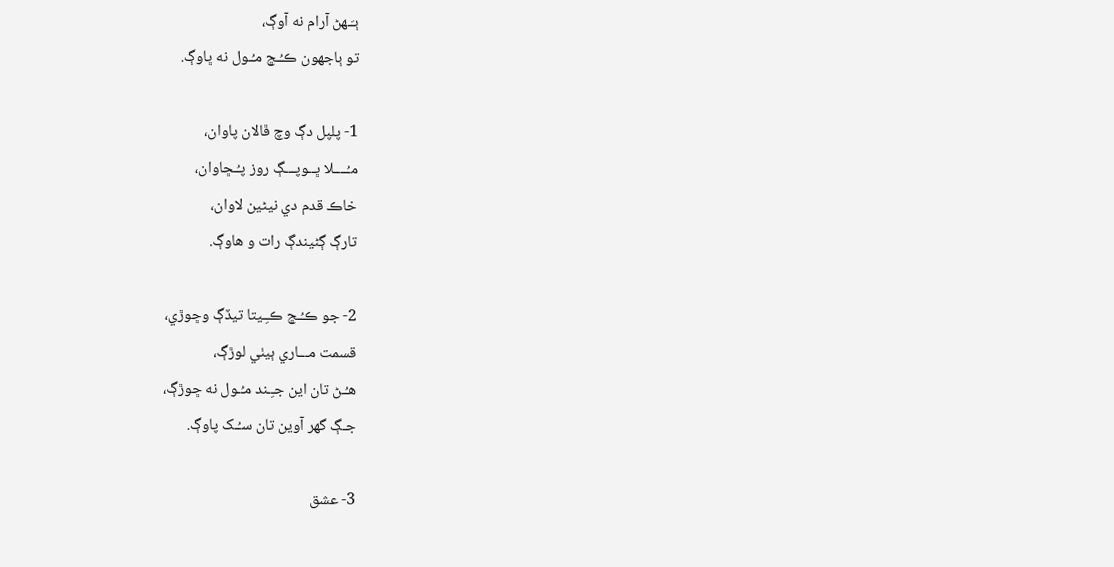ٻـَـهڻ آرام نه آوڳ،
تو ٻاجهون ڪـُـڇ مـُـول نه ڀاوڳ.

1- پلپل دڳ وچ ڦالان پاوان،
مـُــــلا ڀــوپـــڳ روز پـُـڇاوان،
خاڪ قدم دي نيڻين لاوان،
تارڳ ڳڻيندڳ رات و هاوڳ.

2- جو ڪـُـڇ ڪـِـيتا تيڏڳ وڇوڙي،
قسمت مـــاري ٻيٺي لوڙڳ،
هـُـڻ تان اين جـِـند مـُـول نه ڇوڙڳ،
جـڳ گهر آوين تان سـُـک پاوڳ.

3- عشق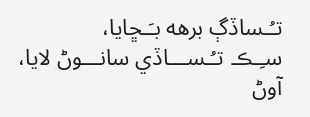تـُـساڏڳ برهه بـَـڇايا،
سـِـڪ تـُـســـاڏي سانـــوڻ لايا،
آوڻ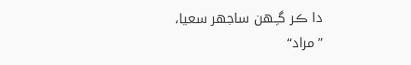دا ڪر گـِـهن ساجهر سعيا،
”مراد“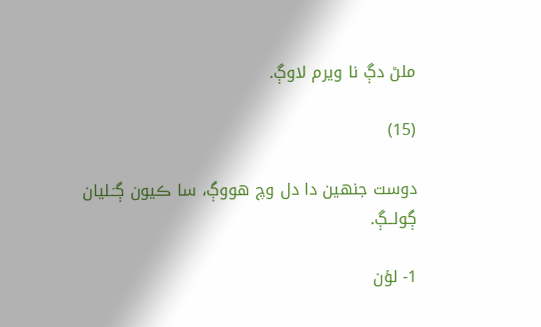ملڻ دڳ نا ويرم لاوڳ.

(15)

دوست جنهين دا دل وچ هووڳ، سا ڪيون ڳـَـليان ڳولــڳ.

1- لؤن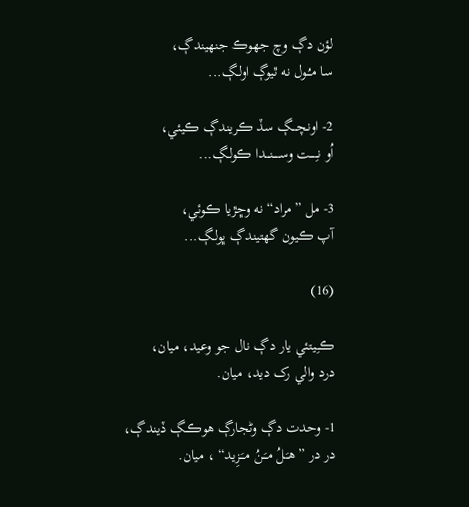لؤن دڳ وچ جهوڪ جنهيندڳ،
سا مـُـول نه ٿيوڳ اولـڳ...

2- اونـچـــڳ سڏ ڪريندڳ ڪيئي،
اُو نـِــــت وســـــنـــدا ڪولـڳ...

3- مل ”مراد“ نه وڇڙيا ڪوئي،
آپ ڪيون گهتيندڳ ڀولـڳ...

(16)

ڪـِـيتئي يار دڳ نال جو وعيد، ميان،
درد والي رک ديد، ميان.

1- وحدت دڳ وڻجارڳ هوڪـڳ ڏيندڳ،
در در ”هـَـلُ مـَـنُ مـَـزِيد“ ، ميان.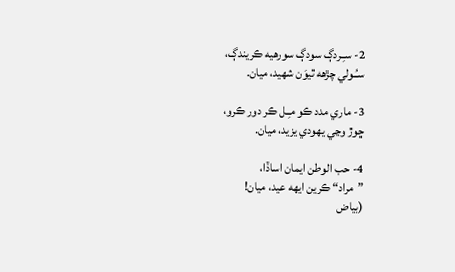2- سـِـردڳ سودڳ سورهيه ڪريندڳ،
سـُـولي چڙهه ٿيوَن شهيد، ميان.

3- ماري مدد ڪو مـِـل ڪر دور ڪرو،
ڇوڙ وڃي يهودي يزيد، ميان.

4- حب الوطن ايمان اساڏا،
”مراد“ ڪرين ايهه عيد، ميان!
(بياض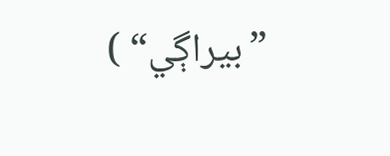”بيراڳي“ )